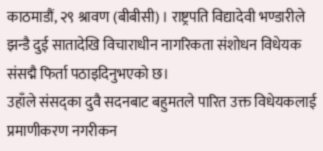काठमाडौं, २९ श्रावण (बीबीसी) । राष्ट्रपति विद्यादेवी भण्डारीले झन्डै दुई सातादेखि विचाराधीन नागरिकता संशोधन विधेयक संसद्मै फिर्ता पठाइदिनुभएको छ।
उहाँले संसद्का दुवै सदनबाट बहुमतले पारित उक्त विधेयकलाई प्रमाणीकरण नगरीकन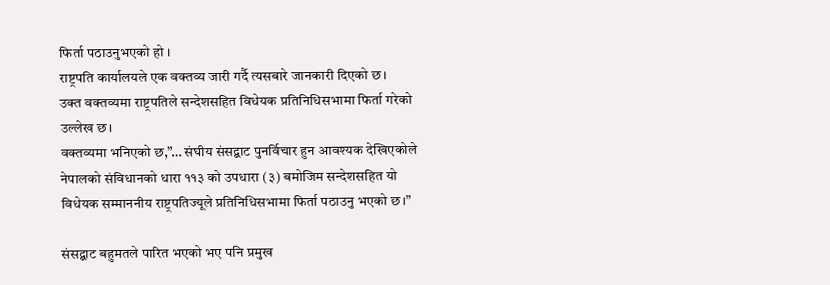फिर्ता पठाउनुभएको हो ।
राष्ट्रपति कार्यालयले एक वक्तव्य जारी गर्दै त्यसबारे जानकारी दिएको छ।
उक्त वक्तव्यमा राष्ट्रपतिले सन्देशसहित विधेयक प्रतिनिधिसभामा फिर्ता गरेको उल्लेख छ।
वक्तव्यमा भनिएको छ,”… संघीय संसद्बाट पुनर्विचार हुन आवश्यक देखिएकोले नेपालको संविधानको धारा ११३ को उपधारा (३) बमोजिम सन्देशसहित यो विधेयक सम्माननीय राष्ट्रपतिज्यूले प्रतिनिधिसभामा फिर्ता पठाउनु भएको छ।”

संसद्बाट बहुमतले पारित भएको भए पनि प्रमुख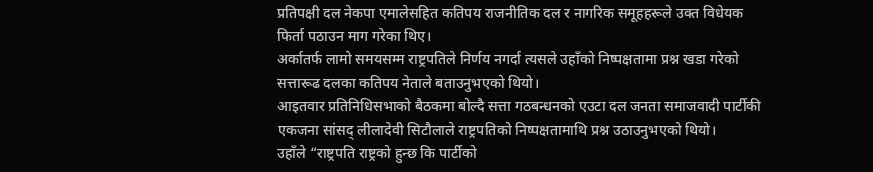प्रतिपक्षी दल नेकपा एमालेसहित कतिपय राजनीतिक दल र नागरिक समूहहरूले उक्त विधेयक फिर्ता पठाउन माग गरेका थिए।
अर्कातर्फ लामो समयसम्म राष्ट्रपतिले निर्णय नगर्दा त्यसले उहाँको निष्पक्षतामा प्रश्न खडा गरेको सत्तारूढ दलका कतिपय नेताले बताउनुभएको थियो।
आइतवार प्रतिनिधिसभाको बैठकमा बोल्दै सत्ता गठबन्धनको एउटा दल जनता समाजवादी पार्टीकी एकजना सांसद् लीलादेवी सिटौलाले राष्ट्रपतिको निष्पक्षतामाथि प्रश्न उठाउनुभएको थियो।
उहाँले “राष्ट्रपति राष्ट्रको हुन्छ कि पार्टीको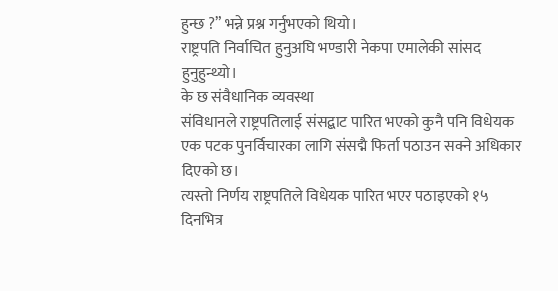हुन्छ ?” भन्ने प्रश्न गर्नुभएको थियो।
राष्ट्रपति निर्वाचित हुनुअघि भण्डारी नेकपा एमालेकी सांसद हुनुहुन्थ्यो।
के छ संवैधानिक व्यवस्था
संविधानले राष्ट्रपतिलाई संसद्बाट पारित भएको कुनै पनि विधेयक एक पटक पुनर्विचारका लागि संसद्मै फिर्ता पठाउन सक्ने अधिकार दिएको छ।
त्यस्तो निर्णय राष्ट्रपतिले विधेयक पारित भएर पठाइएको १५ दिनभित्र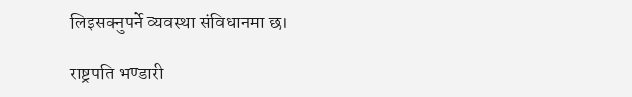लिइसक्नुपर्ने व्यवस्था संविधानमा छ।

राष्ट्रपति भण्डारी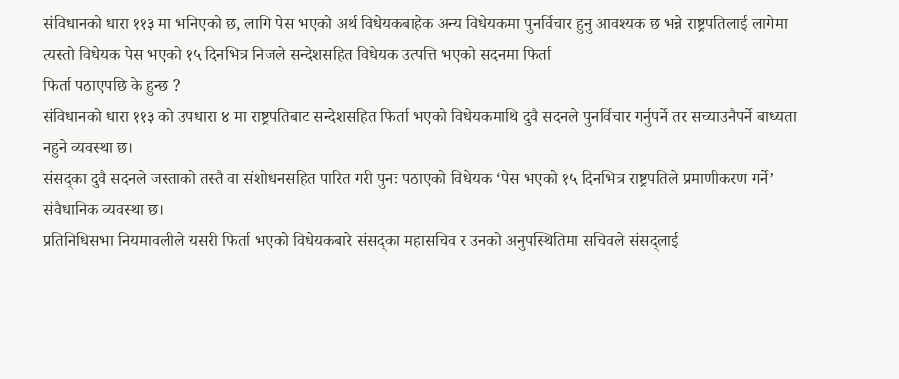संविधानको धारा ११३ मा भनिएको छ, लागि पेस भएको अर्थ विधेयकबाहेक अन्य विधेयकमा पुनर्विचार हुनु आवश्यक छ भन्ने राष्ट्रपतिलाई लागेमा त्यस्तो विधेयक पेस भएको १५ दिनभित्र निजले सन्देशसहित विधेयक उत्पत्ति भएको सदनमा फिर्ता
फिर्ता पठाएपछि के हुन्छ ?
संविधानको धारा ११३ को उपधारा ४ मा राष्ट्रपतिबाट सन्देशसहित फिर्ता भएको विधेयकमाथि दुवै सदनले पुनर्विचार गर्नुपर्ने तर सच्याउनैपर्ने बाध्यता नहुने व्यवस्था छ।
संसद्का दुवै सदनले जस्ताको तस्तै वा संशोधनसहित पारित गरी पुनः पठाएको विधेयक ‘पेस भएको १५ दिनभित्र राष्ट्रपतिले प्रमाणीकरण गर्ने’ संवैधानिक व्यवस्था छ।
प्रतिनिधिसभा नियमावलीले यसरी फिर्ता भएको विधेयकबारे संसद्का महासचिव र उनको अनुपस्थितिमा सचिवले संसद्लाई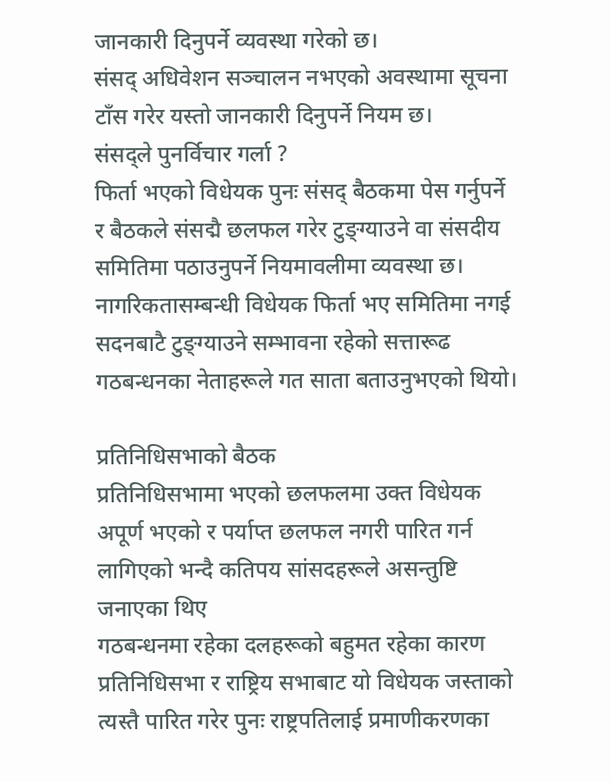जानकारी दिनुपर्ने व्यवस्था गरेको छ।
संसद् अधिवेशन सञ्चालन नभएको अवस्थामा सूचना टाँस गरेर यस्तो जानकारी दिनुपर्ने नियम छ।
संसद्ले पुनर्विचार गर्ला ?
फिर्ता भएको विधेयक पुनः संसद् बैठकमा पेस गर्नुपर्ने र बैठकले संसद्मै छलफल गरेर टुङ्ग्याउने वा संसदीय समितिमा पठाउनुपर्ने नियमावलीमा व्यवस्था छ।
नागरिकतासम्बन्धी विधेयक फिर्ता भए समितिमा नगई सदनबाटै टुङ्ग्याउने सम्भावना रहेको सत्तारूढ गठबन्धनका नेताहरूले गत साता बताउनुभएको थियो।

प्रतिनिधिसभाको बैठक
प्रतिनिधिसभामा भएको छलफलमा उक्त विधेयक अपूर्ण भएको र पर्याप्त छलफल नगरी पारित गर्न लागिएको भन्दै कतिपय सांसदहरूले असन्तुष्टि जनाएका थिए
गठबन्धनमा रहेका दलहरूको बहुमत रहेका कारण प्रतिनिधिसभा र राष्ट्रिय सभाबाट यो विधेयक जस्ताको त्यस्तै पारित गरेर पुनः राष्ट्रपतिलाई प्रमाणीकरणका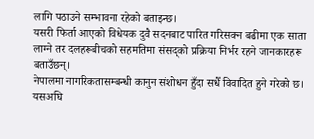लागि पठाउने सम्भावना रहेको बताइन्छ।
यसरी फिर्ता आएको विधेयक दुवै सदनबाट पारित गरिसक्न बढीमा एक साता लाग्ने तर दलहरूबीचको सहमतिमा संसद्को प्रक्रिया निर्भर रहने जानकारहरू बताउँछन्।
नेपालमा नागरिकतासम्बन्धी कानुन संशोधन हुँदा सधैँ विवादित हुने गरेको छ। यसअघि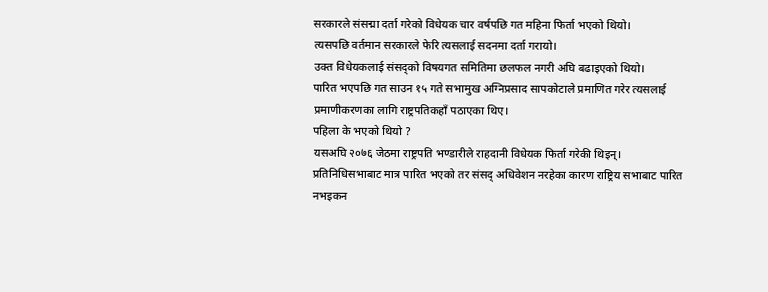सरकारले संसद्मा दर्ता गरेको विधेयक चार वर्षपछि गत महिना फिर्ता भएको थियो।
त्यसपछि वर्तमान सरकारले फेरि त्यसलाई सदनमा दर्ता गरायो।
उक्त विधेयकलाई संसद्को विषयगत समितिमा छलफल नगरी अघि बढाइएको थियो।
पारित भएपछि गत साउन १५ गते सभामुख अग्निप्रसाद सापकोटाले प्रमाणित गरेर त्यसलाई प्रमाणीकरणका लागि राष्ट्रपतिकहाँ पठाएका थिए।
पहिला के भएको थियो ?
यसअघि २०७६ जेठमा राष्ट्रपति भण्डारीले राहदानी विधेयक फिर्ता गरेकी थिइन्।
प्रतिनिधिसभाबाट मात्र पारित भएको तर संसद् अधिवेशन नरहेका कारण राष्ट्रिय सभाबाट पारित नभइकन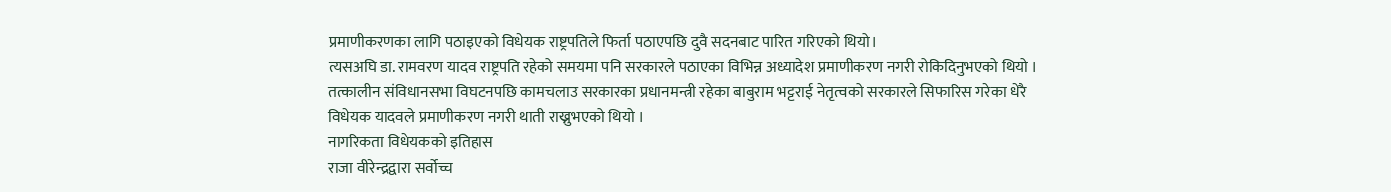प्रमाणीकरणका लागि पठाइएको विधेयक राष्ट्रपतिले फिर्ता पठाएपछि दुवै सदनबाट पारित गरिएको थियो।
त्यसअघि डा. रामवरण यादव राष्ट्रपति रहेको समयमा पनि सरकारले पठाएका विभिन्न अध्यादेश प्रमाणीकरण नगरी रोकिदिनुभएको थियो ।
तत्कालीन संविधानसभा विघटनपछि कामचलाउ सरकारका प्रधानमन्त्री रहेका बाबुराम भट्टराई नेतृत्वको सरकारले सिफारिस गरेका धेरै विधेयक यादवले प्रमाणीकरण नगरी थाती राख्नुभएको थियो ।
नागरिकता विधेयकको इतिहास
राजा वीरेन्द्रद्वारा सर्वोच्च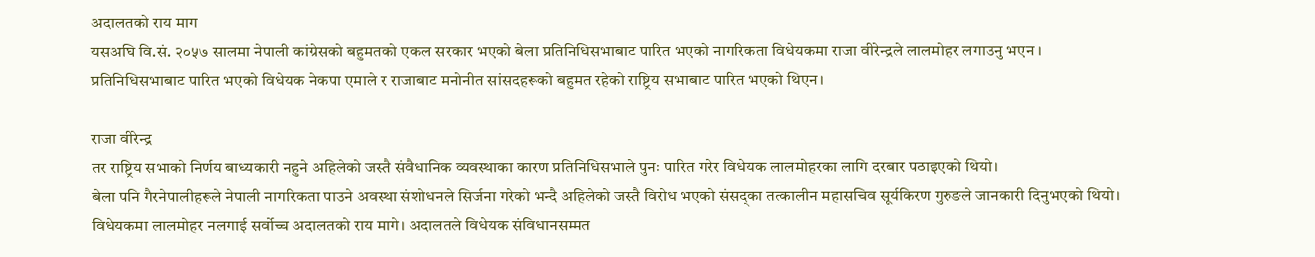अदालतको राय माग
यसअघि वि.सं. २०५७ सालमा नेपाली कांग्रेसको बहुमतको एकल सरकार भएको बेला प्रतिनिधिसभाबाट पारित भएको नागरिकता विधेयकमा राजा वीरेन्द्रले लालमोहर लगाउनु भएन ।
प्रतिनिधिसभाबाट पारित भएको विधेयक नेकपा एमाले र राजाबाट मनोनीत सांसदहरूको बहुमत रहेको राष्ट्रिय सभाबाट पारित भएको थिएन।

राजा वीरेन्द्र
तर राष्ट्रिय सभाको निर्णय बाध्यकारी नहुने अहिलेको जस्तै संवैधानिक व्यवस्थाका कारण प्रतिनिधिसभाले पुनः पारित गरेर विधेयक लालमोहरका लागि दरबार पठाइएको थियो।
बेला पनि गैरनेपालीहरूले नेपाली नागरिकता पाउने अवस्था संशोधनले सिर्जना गरेको भन्दै अहिलेको जस्तै विरोध भएको संसद्का तत्कालीन महासचिव सूर्यकिरण गुरुङले जानकारी दिनुभएको थियो।
विधेयकमा लालमोहर नलगाई सर्वोच्च अदालतको राय मागे। अदालतले विधेयक संविधानसम्मत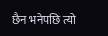छैन भनेपछि त्यो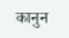कानुन